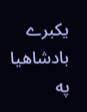یکبرے بادشاهیا په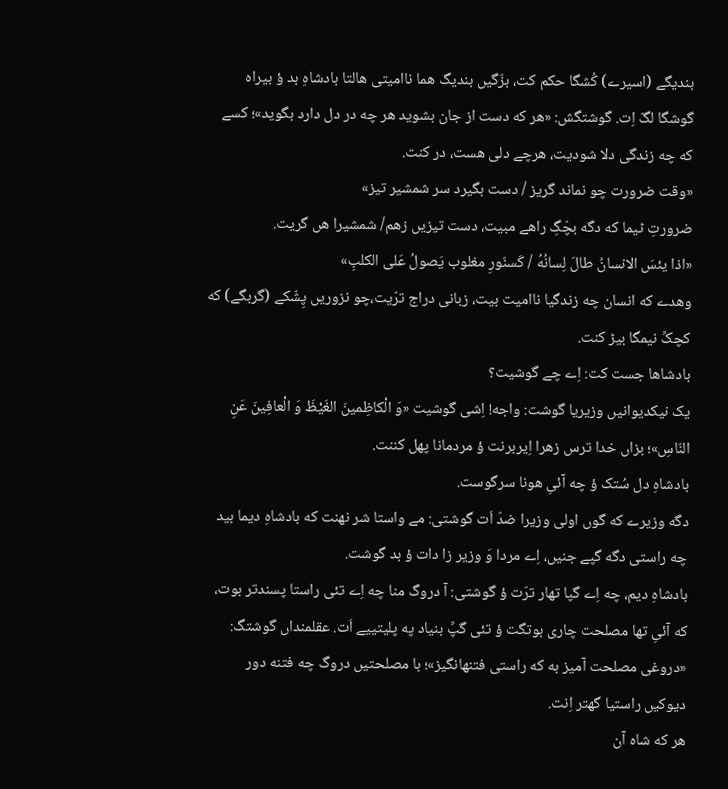بندیگے (اسیرے) کُشگا حکم کت، بزّگیں بندیگ هما ناامیتی هالتا بادشاهِ بد ؤ بیراه گوشگا لگّ اِت. گوشتگش: «هر که دست از جان بشوید هر چه در دل دارد بگوید»؛ کسے که چه زندگی دلا شودیت، هرچے دلی هست، در کنت.
«وقت ضرورت چو نماند گریز / دست بگیرد سر شمشیر تیز»
ضرورتِ ٹیما که دگه بچّگِ راهے مبیت، دست تیزیں زهم/ شمشیرا هں گریت.
«اذا یئسَ الانسانُ طالَ لِسانُهُ / کَسنّورِ مغلوب یَصولُ عَلی الکلبِ»
وهدے که انسان چه زندگیا ناامیت بیت، زبانی دراج ترّیت،چو نزوریں پِشّکے (گربگے) که کچکِّ نیمگا بیڑ کنت.
بادشاها جست کت: اِے چے گوشیت؟
یک نیکدیوانیں وزیریا گوشت: واجه! اِشی گوشیت «وَ الْکاظِمینَ الغَیْظَ وَ الْعافِینَ عَنِ النّاسِ»؛ بزاں خدا ترس زهرا اِیربرنت ؤ مردمانا پهل کننت.
بادشاهِ دل سُتک ؤ چه آئیِ هونا سرگوست.
دگه وزیرے که گوں اولی وزیرا ضدّ اَت گوشتی: مے واستا شر نهنت که بادشاهِ دیما بید چه راستی دگه گپے جنیں، اِے مردا وَ وزیر زا دات ؤ بد گوشت.
بادشاهِ دیم، چه اِے گپا تهار ترّت ؤ گوشتی: آ دروگ منا چه اِے تئی راستا پسندتر بوت، که آئیِ تها مصلحت چاری بوتگت ؤ تئی گپِّ بنیاد په پلیتییے اَت. عقلمنداں گوشتگ: «دروغی مصلحت آمیز به که راستی فتنهانگیز»؛ با مصلحتیں دروگ چه فتنه دور دیوکیں راستیا گهتر اِنت.
هر که شاه آن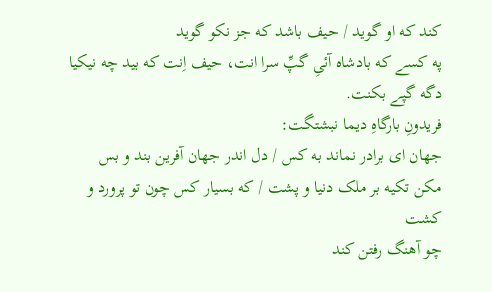کند که او گوید / حیف باشد که جز نکو گوید
په کسے که بادشاه آئیِ گپِّ سرا انت، حیف اِنت که بید چه نیکیا دگه گپے بکنت.
فریدونِ بارگاهِ دیما نبشتگت:
جهان ای برادر نماند به کس / دل اندر جهان آفرین بند و بس
مکن تکیه بر ملک دنیا و پشت / که بسیار کس چون تو پرورد و کشت
چو آهنگ رفتن کند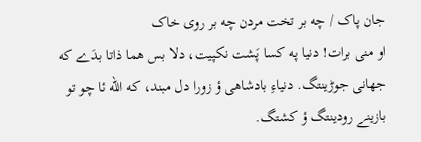جان پاک / چه بر تخت مردن چه بر روی خاک
او منی برات! دنیا په کسا پَشت نکپیت، دلا بس هما ذاتا بدَے که جهانی جوڑینتگ. دنیاءِ بادشاهی ؤ زورا دل مبند، که الله ئا چو تو بازینے رودینتگ ؤ کشتگ.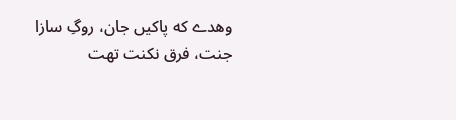وهدے که پاکیں جان، روگِ سازا جنت، فرق نکنت تهت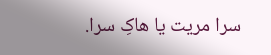سرا مریت یا هاکِ سرا.